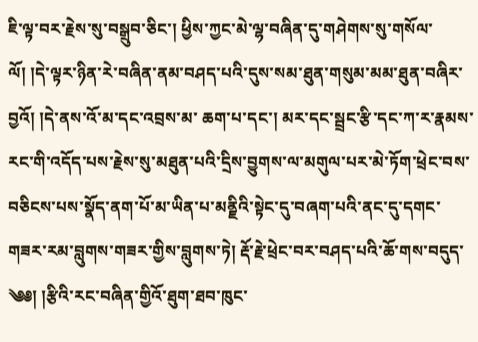ཇི་ལྟ་བར་རྗེས་སུ་བསྒྲུབ་ཅིང་། ཕྱིས་ཀྱང་མེ་ལྷ་བཞིན་དུ་གཤེགས་སུ་གསོལ་ལོ། །དེ་ལྟར་ཉིན་རེ་བཞིན་ནམ་བཤད་པའི་དུས་སམ་ཐུན་གསུམ་མམ་ཐུན་བཞིར་བྱའོ། །དེ་ནས་འོ་མ་དང་འབྲས་མ་ ཆག་པ་དང་། མར་དང་སྦྲང་རྩི་དང་ཀ་ར་རྣམས་རང་གི་འདོད་པས་རྗེས་སུ་མཐུན་པའི་དྲིས་བྱུགས་ལ་མགུལ་པར་མེ་ཏོག་ཕྲེང་བས་བཅིངས་པས་སྣོད་ནག་པོ་མ་ཡིན་པ་མནྗིའི་སྟེང་དུ་བཞག་པའི་ནང་དུ་དགང་གཟར་རམ་བླུགས་གཟར་གྱིས་བླུགས་ཏེ། རྡོ་རྗེ་ཕྲེང་བར་བཤད་པའི་ཆོ་གས་བདུད་ ༄༅། །རྩིའི་རང་བཞིན་གྱིའོ་ཐུག་ཐབ་ཁུང་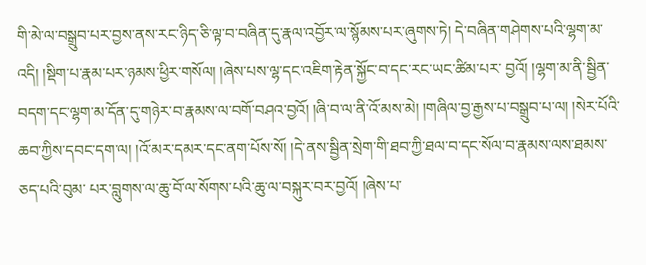གི་མེ་ལ་བསྒྲུབ་པར་བྱས་ནས་རང་ཉིད་ཅི་ལྟ་བ་བཞིན་དུ་རྣལ་འབྱོར་ལ་སྙོམས་པར་ཞུགས་ཏེ། དེ་བཞིན་གཤེགས་པའི་ལྷག་མ་འདི། །སྡིག་པ་རྣམ་པར་ཉམས་ཕྱིར་གསོལ། །ཞེས་པས་ལྷ་དང་འཇིག་རྟེན་སྐྱོང་བ་དང་རང་ཡང་ཚིམ་པར་ བྱའོ། །ལྷག་མ་ནི་སྦྱིན་བདག་དང་ལྷག་མ་དོན་དུ་གཉེར་བ་རྣམས་ལ་བགོ་བཤའ་བྱའོ། །ཞི་བ་ལ་ནི་འོ་མས་མེ། །གཞིལ་བྱ་རྒྱས་པ་བསྒྲུབ་པ་ལ། །སེར་པོའི་ཆབ་ཀྱིས་དབང་དག་ལ། །འོ་མར་དམར་དང་ནག་པོས་སོ། །དེ་ནས་སྦྱིན་སྲེག་གི་ཐབ་ཀྱི་ཐལ་བ་དང་སོལ་བ་རྣམས་ལས་ཐམས་ཅད་པའི་བུམ་ པར་བླུགས་ལ་ཆུ་བོ་ལ་སོགས་པའི་ཆུ་ལ་བསྐུར་བར་བྱའོ། །ཞེས་པ་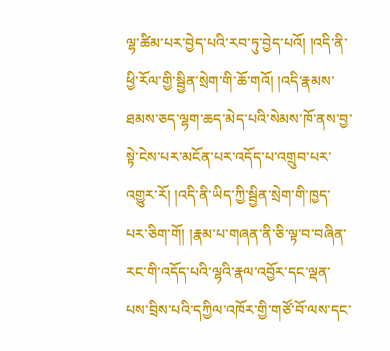ལྷ་ཚིམ་པར་བྱེད་པའི་རབ་ཏུ་བྱེད་པའོ། །འདི་ནི་ཕྱི་རོལ་གྱི་སྦྱིན་སྲེག་གི་ཆོ་གའོ། །འདི་རྣམས་ཐམས་ཅད་ལྷག་ཆད་མེད་པའི་སེམས་ཁོ་ནས་བྱ་སྟེ་ངེས་པར་མངོན་པར་འདོད་པ་འགྲུབ་པར་འགྱུར་རོ། །འདི་ནི་ཡིད་ཀྱི་སྦྱིན་སྲེག་གི་ཁྱད་ པར་ཅིག་གོ། །རྣམ་པ་གཞན་ནི་ཅི་ལྟ་བ་བཞིན་རང་གི་འདོད་པའི་ལྷའི་རྣལ་འབྱོར་དང་ལྡན་པས་བྲིས་པའི་དཀྱིལ་འཁོར་གྱི་གཙོ་བོ་ལས་དང་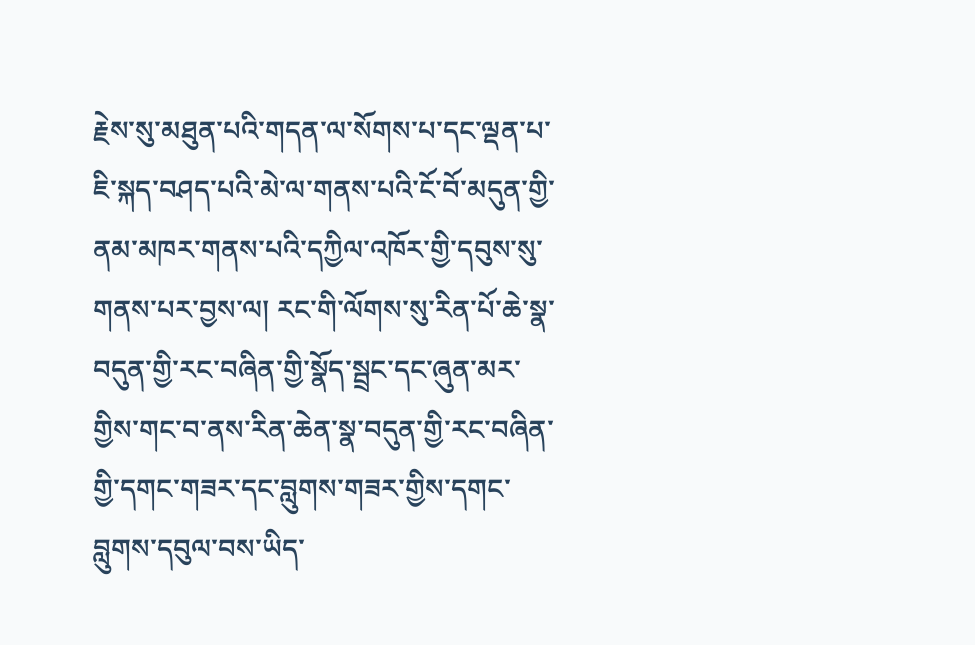རྗེས་སུ་མཐུན་པའི་གདན་ལ་སོགས་པ་དང་ལྡན་པ་ཇི་སྐད་བཤད་པའི་མེ་ལ་གནས་པའི་ངོ་བོ་མདུན་གྱི་ནམ་མཁར་གནས་པའི་དཀྱིལ་འཁོར་གྱི་དབུས་སུ་གནས་པར་བྱས་ལ། རང་གི་ལོགས་སུ་རིན་པོ་ཆེ་སྣ་བདུན་གྱི་རང་བཞིན་གྱི་སྣོད་སྦྲང་དང་ཞུན་མར་གྱིས་གང་བ་ནས་རིན་ཆེན་སྣ་བདུན་གྱི་རང་བཞིན་གྱི་དགང་གཟར་དང་བླུགས་གཟར་གྱིས་དགང་བླུགས་དབུལ་བས་ཡིད་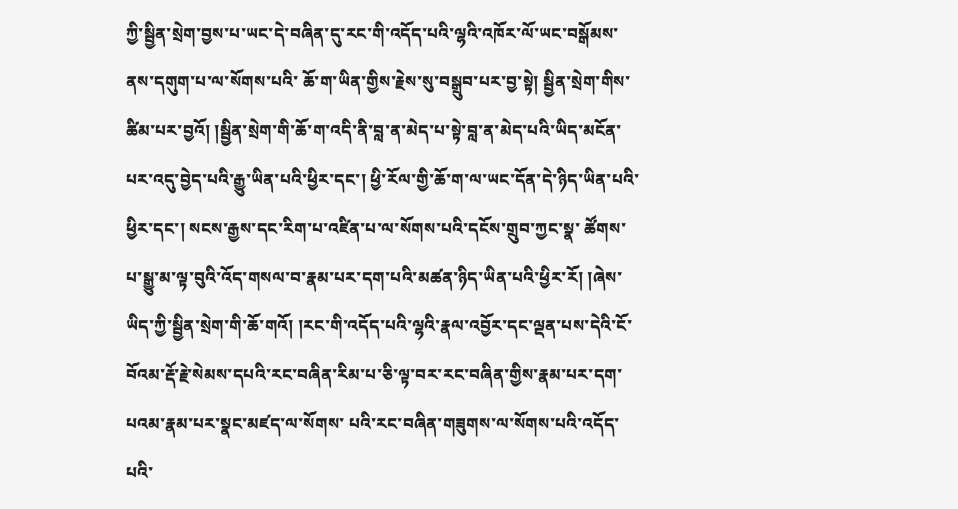ཀྱི་སྦྱིན་སྲེག་བྱས་པ་ཡང་དེ་བཞིན་དུ་རང་གི་འདོད་པའི་ལྷའི་འཁོར་ལོ་ཡང་བསྒོམས་ནས་དགུག་པ་ལ་སོགས་པའི་ ཆོ་ག་ཡིན་གྱིས་རྗེས་སུ་བསྒྲུབ་པར་བྱ་སྟེ། སྦྱིན་སྲེག་གིས་ཚིམ་པར་བྱའོ། །སྦྱིན་སྲེག་གི་ཆོ་ག་འདི་ནི་བླ་ན་མེད་པ་སྟེ་བླ་ན་མེད་པའི་ཡིད་མངོན་པར་འདུ་བྱེད་པའི་རྒྱུ་ཡིན་པའི་ཕྱིར་དང་། ཕྱི་རོལ་གྱི་ཆོ་ག་ལ་ཡང་དོན་དེ་ཉིད་ཡིན་པའི་ཕྱིར་དང་། སངས་རྒྱས་དང་རིག་པ་འཛིན་པ་ལ་སོགས་པའི་དངོས་གྲུབ་ཀྱང་སྣ་ ཚོགས་པ་སྒྱུ་མ་ལྟ་བུའི་འོད་གསལ་བ་རྣམ་པར་དག་པའི་མཚན་ཉིད་ཡིན་པའི་ཕྱིར་རོ། །ཞེས་ཡིད་ཀྱི་སྦྱིན་སྲེག་གི་ཆོ་གའོ། །རང་གི་འདོད་པའི་ལྷའི་རྣལ་འབྱོར་དང་ལྡན་པས་དེའི་ངོ་བོའམ་རྡོ་རྗེ་སེམས་དཔའི་རང་བཞིན་རིམ་པ་ཅི་ལྟ་བར་རང་བཞིན་གྱིས་རྣམ་པར་དག་པའམ་རྣམ་པར་སྣང་མཛད་ལ་སོགས་ པའི་རང་བཞིན་གཟུགས་ལ་སོགས་པའི་འདོད་པའི་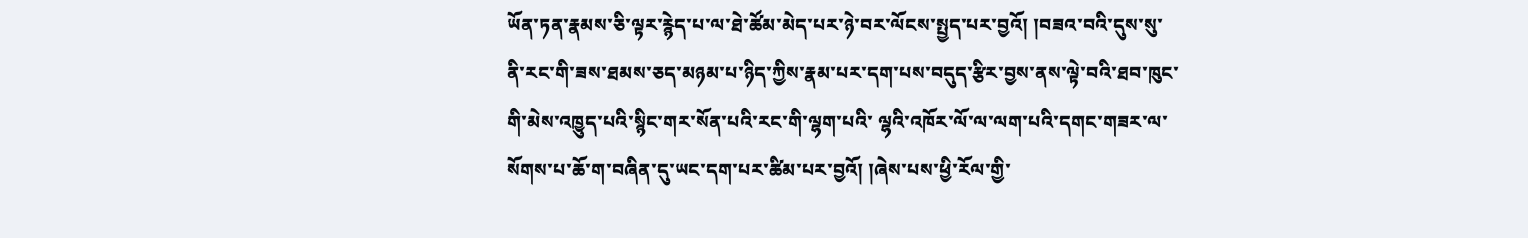ཡོན་ཏན་རྣམས་ཅི་ལྟར་རྙེད་པ་ལ་ཐེ་ཚོམ་མེད་པར་ཉེ་བར་ལོངས་སྤྱད་པར་བྱའོ། །བཟའ་བའི་དུས་སུ་ནི་རང་གི་ཟས་ཐམས་ཅད་མཉམ་པ་ཉིད་ཀྱིས་རྣམ་པར་དག་པས་བདུད་རྩིར་བྱས་ནས་ལྟེ་བའི་ཐབ་ཁུང་གི་མེས་འཁྱུད་པའི་སྙིང་གར་སོན་པའི་རང་གི་ལྷག་པའི་ ལྷའི་འཁོར་ལོ་ལ་ལག་པའི་དགང་གཟར་ལ་སོགས་པ་ཆོ་ག་བཞིན་དུ་ཡང་དག་པར་ཚིམ་པར་བྱའོ། །ཞེས་པས་ཕྱི་རོལ་གྱི་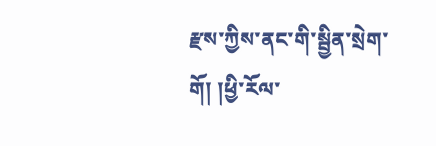རྫས་ཀྱིས་ནང་གི་སྦྱིན་སྲེག་གོ། །ཕྱི་རོལ་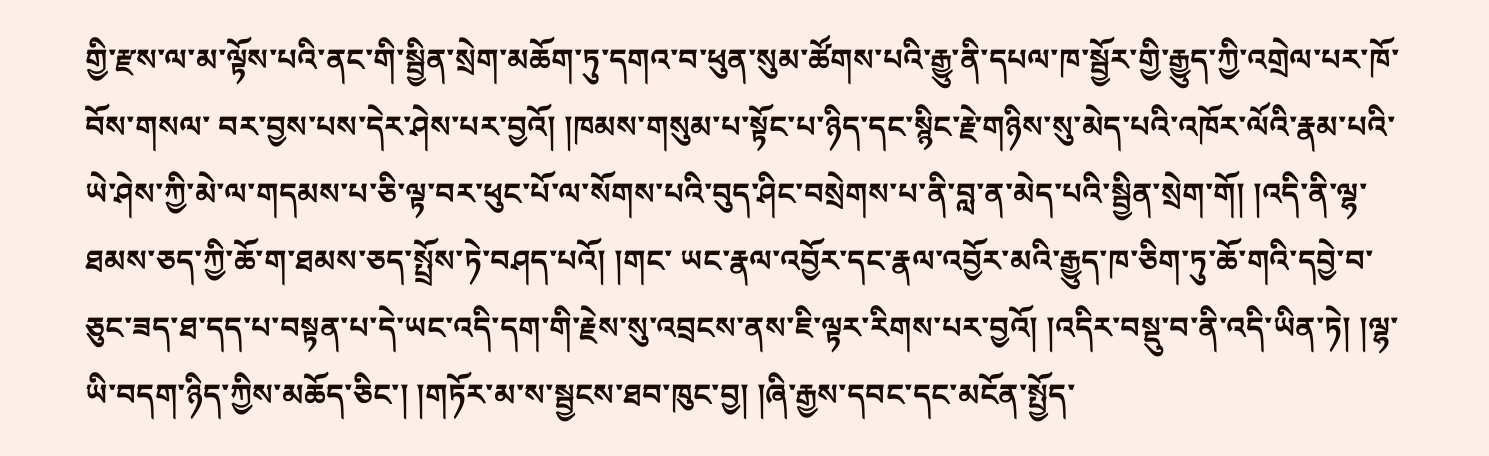གྱི་རྫས་ལ་མ་ལྟོས་པའི་ནང་གི་སྦྱིན་སྲེག་མཆོག་ཏུ་དགའ་བ་ཕུན་སུམ་ཚོགས་པའི་རྒྱུ་ནི་དཔལ་ཁ་སྦྱོར་གྱི་རྒྱུད་ཀྱི་འགྲེལ་པར་ཁོ་བོས་གསལ་ བར་བྱས་པས་དེར་ཤེས་པར་བྱའོ། །ཁམས་གསུམ་པ་སྟོང་པ་ཉིད་དང་སྙིང་རྗེ་གཉིས་སུ་མེད་པའི་འཁོར་ལོའི་རྣམ་པའི་ཡེ་ཤེས་ཀྱི་མེ་ལ་གདམས་པ་ཅི་ལྟ་བར་ཕུང་པོ་ལ་སོགས་པའི་བུད་ཤིང་བསྲེགས་པ་ནི་བླ་ན་མེད་པའི་སྦྱིན་སྲེག་གོ། །འདི་ནི་ལྷ་ཐམས་ཅད་ཀྱི་ཆོ་ག་ཐམས་ཅད་སྤྲོས་ཏེ་བཤད་པའོ། །གང་ ཡང་རྣལ་འབྱོར་དང་རྣལ་འབྱོར་མའི་རྒྱུད་ཁ་ཅིག་ཏུ་ཆོ་གའི་དབྱེ་བ་ཅུང་ཟད་ཐ་དད་པ་བསྟན་པ་དེ་ཡང་འདི་དག་གི་རྗེས་སུ་འབྲངས་ནས་ཇི་ལྟར་རིགས་པར་བྱའོ། །འདིར་བསྡུ་བ་ནི་འདི་ཡིན་ཏེ། །ལྷ་ཡི་བདག་ཉིད་ཀྱིས་མཆོད་ཅིང་། །གཏོར་མ་ས་སྦྱངས་ཐབ་ཁུང་བྱ། །ཞི་རྒྱས་དབང་དང་མངོན་སྤྱོད་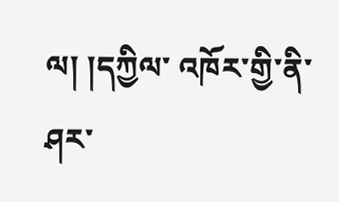ལ། །དཀྱིལ་ འཁོར་གྱི་ནི་ཤར་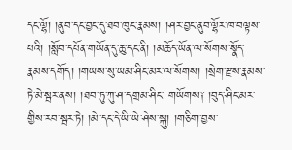དང་ལྷོ། །ནུབ་དང་བྱང་དུ་ཐབ་ཁུང་རྣམས། །ཤར་བྱང་ནུབ་ལྷོར་ཁ་བལྟས་པའི། །སློབ་དཔོན་གཡོན་དུ་ཆུ་དང་ནི། །མཆོད་ཡོན་ལ་སོགས་སྣོད་རྣམས་དགོད། །གཡས་སུ་ཡམ་ཤིང་མར་ལ་སོགས། །སྲེག་རྫས་རྣམས་ཏེ་མེ་སྦར་ནས། །ཐབ་ཏུ་ཀུ་ཤ་དགྲམ་ཤིང་ གཡོགས༑ །བུད་ཤིང་མར་གྱིས་རབ་སྦར་ཏེ། །མེ་དང་དེ་ཡི་ཡེ་ཤེས་སྐུ། །གཅིག་བྱས་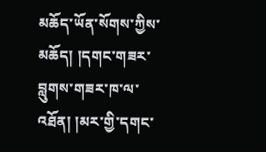མཆོད་ཡོན་སོགས་ཀྱིས་མཆོད། །དགང་གཟར་བླུགས་གཟར་ཁ་ལ་འཐོན། །མར་གྱི་དགང་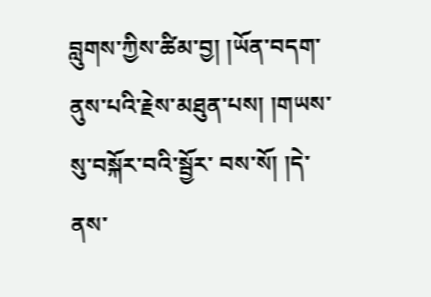བླུགས་ཀྱིས་ཚིམ་བྱ། །ཡོན་བདག་ནུས་པའི་རྗེས་མཐུན་པས། །གཡས་སུ་བསྐོར་བའི་སྦྱོར་ བས་སོ། །དེ་ནས་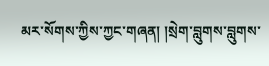མར་སོགས་ཀྱིས་ཀྱང་གཞན། །སྲེག་བླུགས་བླུགས་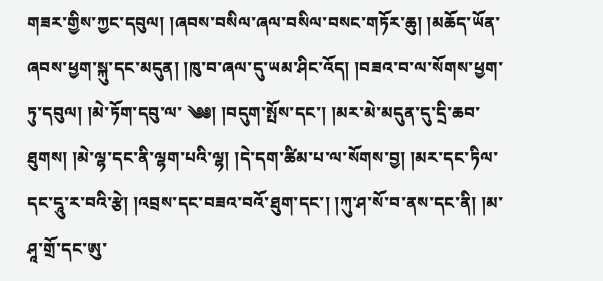གཟར་གྱིས་ཀྱང་དབུལ། །ཞབས་བསིལ་ཞལ་བསིལ་བསང་གཏོར་ཆུ། །མཆོད་ཡོན་ཞབས་ཕྱག་སྐུ་དང་མདུན། །ཁུ་བ་ཞལ་དུ་ཡམ་ཤིང་འོད། །བཟའ་བ་ལ་སོགས་ཕྱག་ཏུ་དབུལ། །མེ་ཏོག་དབུ་ལ་ ༄༅། །བདུག་སྤོས་དང་། །མར་མེ་མདུན་དུ་དྲི་ཆབ་ཐུགས། །མེ་ལྷ་དང་ནི་ལྷག་པའི་ལྷ། །དེ་དག་ཚིམ་པ་ལ་སོགས་བྱ། །མར་དང་ཏིལ་དང་དཱུ་ར་བའི་རྩེ། །འབྲས་དང་བཟའ་བའོ་ཐུག་དང་། །ཀུ་ཤ་སོ་བ་ནས་དང་ནི། །མ་ཤཱ་གྲོ་དང་ཨུ་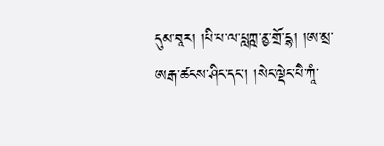དུམ་བཱར། །པི་པ་ལ་པླཀྵ་ནྱ་གྲོ་དྷ། །ཨ་མྲ་ ཨརྒ་ཚངས་ཤིང་དང་། །སེང་ལྡེང་པཻ་ཀཱཾ་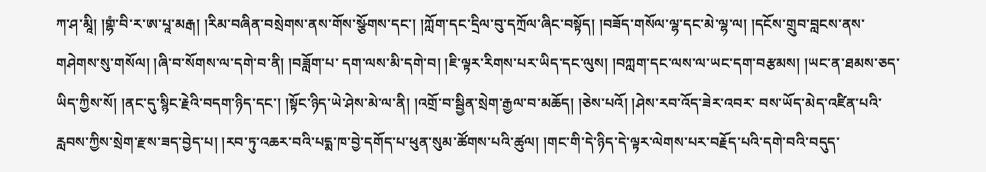ཀ་ཤ་མཱི། །གྷཾ་བི་ར་ཨ་པཱ་མརྒ། །རིམ་བཞིན་བསྲེགས་ནས་གོས་སྩོགས་དང་། །ཀློག་དང་དྲིལ་བུ་དཀྲོལ་ཞིང་བསྟོད། །བཟོད་གསོལ་ལྷ་དང་མེ་ལྷ་ལ། །དངོས་གྲུབ་བླངས་ནས་གཤེགས་སུ་གསོལ། །ཞི་བ་སོགས་ལ་དགེ་བ་ནི། །བཟློག་པ་ དག་ལས་མི་དགེ་བ། །ཇི་ལྟར་རིགས་པར་ཡིད་དང་ལུས། །བཀླག་དང་ལས་ལ་ཡང་དག་བརྩམས། །ཡང་ན་ཐམས་ཅད་ཡིད་ཀྱིས་སོ། །ནང་དུ་སྙིང་རྗེའི་བདག་ཉིད་དང་། །སྟོང་ཉིད་ཡེ་ཤེས་མེ་ལ་ནི། །འགྲོ་བ་སྦྱིན་སྲེག་རྒྱལ་བ་མཆོད། །ཅེས་པའོ། །ཤེས་རབ་འོད་ཟེར་འབར་ བས་ཡོད་མེད་འཛིན་པའི་རླབས་ཀྱིས་སྲེག་རྫས་ཟད་བྱེད་པ། །རབ་ཏུ་འཆར་བའི་པདྨ་ཁ་བྱེ་དགོད་པ་ཕུན་སུམ་ཚོགས་པའི་ཚུལ། །གང་གི་དེ་ཉིད་དེ་ལྟར་ལེགས་པར་བརྗོད་པའི་དགེ་བའི་བདུད་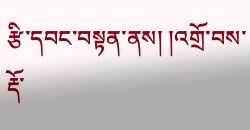རྩི་དབང་བསྟན་ནས། །འགྲོ་བས་རྡོ་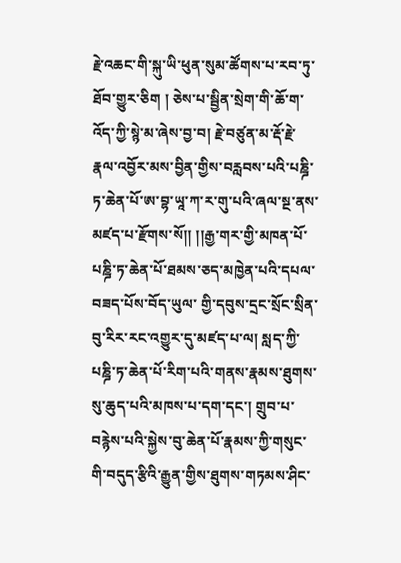རྗེ་འཆང་གི་སྐུ་ཡི་ཕུན་སུམ་ཚོགས་པ་རབ་ཏུ་ཐོབ་གྱུར་ཅིག ། ཅེས་པ་སྦྱིན་སྲེག་གི་ཆོ་ག་འོད་ཀྱི་སྙེ་མ་ཞེས་བྱ་བ། རྗེ་བཙུན་མ་རྡོ་རྗེ་རྣལ་འབྱོར་མས་བྱིན་གྱིས་བརླབས་པའི་པཎྜི་ཏ་ཆེན་པོ་ཨ་བྷ་ཡཱ་ཀ་ར་གུ་པའི་ཞལ་སྔ་ནས་མཛད་པ་རྫོགས་སོ།། །།རྒྱ་གར་གྱི་མཁན་པོ་པཎྜི་ཏ་ཆེན་པོ་ཐམས་ཅད་མཁྱེན་པའི་དཔལ་བཟད་པོས་བོད་ཡུལ་ གྱི་དབུས་དྲང་སྲོང་སྲིན་བུ་རིར་རང་འགྱུར་དུ་མཛད་པ་ལ། སླད་ཀྱི་པཎྜི་ཏ་ཆེན་པོ་རིག་པའི་གནས་རྣམས་ཐུགས་སུ་ཆུད་པའི་མཁས་པ་དག་དང་། གྲུབ་པ་བརྙེས་པའི་སྐྱེས་བུ་ཆེན་པོ་རྣམས་ཀྱི་གསུང་གི་བདུད་རྩིའི་རྒྱུན་གྱིས་ཐུགས་གཏམས་ཤིང་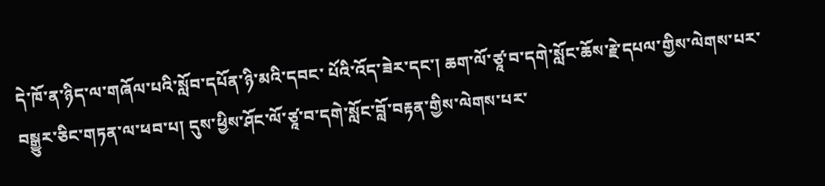དེ་ཁོ་ན་ཉིད་ལ་གཞོལ་པའི་སློབ་དཔོན་ཉི་མའི་དབང་ པོའི་འོད་ཟེར་དང་། ཆག་ལོ་ཙཱ་བ་དགེ་སློང་ཆོས་རྗེ་དཔལ་གྱིས་ལེགས་པར་བསྒྱུར་ཅིང་གཏན་ལ་ཕབ་པ། དུས་ཕྱིས་ཤོང་ལོ་ཙཱ་བ་དགེ་སློང་བློ་བརྟན་གྱིས་ལེགས་པར་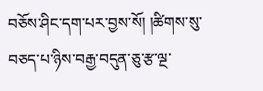བཅོས་ཤིང་དག་པར་བྱས་སོ། །ཚིགས་སུ་བཅད་པ་ཉིས་བརྒྱ་བདུན་ཅུ་རྩ་ལྔ་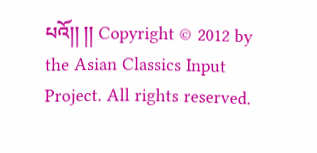པའོ།། །། Copyright © 2012 by the Asian Classics Input Project. All rights reserved.